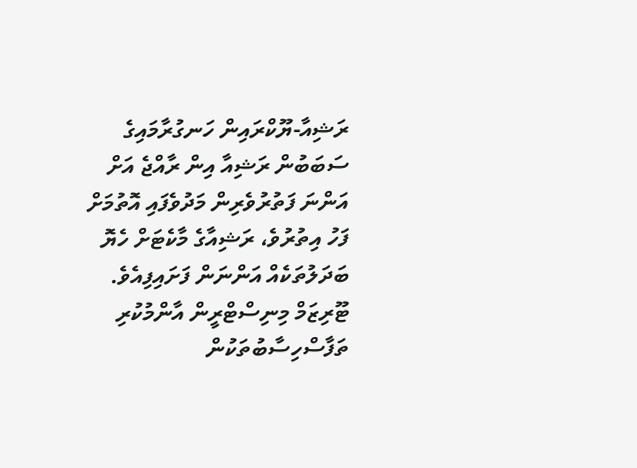ރަޝިއާ-ޔޫކްރައިން ހަނގުރާމައިގެ ސަބަބުން ރަޝިއާ އިން ރާއްޖެ އަށް އަންނަ ފަތުރުވެރިން މަދުވެފައި އޮތުމަށް ފަހު އިތުރުވެ، ރަޝިއާގެ މާކެޓަށް ހެޔޮ ބަދަލުތަކެއް އަންނަން ފަށައިފިއެވެ.
ޓޫރިޒަމް މިނިސްޓްރީން އާންމުކުރި ތަފާސްހިސާބުތަކުން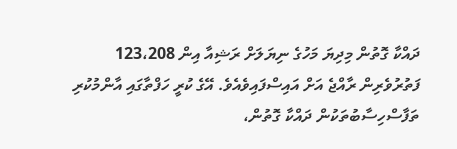ދައްކާ ގޮތުން މިދިޔަ މަހުގެ ނިޔަލަށް ރަޝިއާ އިން 123،208 ފަތުރުވެރިން ރާއްޖެ އަށް އައިސްފައިވެއެވެ. އޭގެ ކުރީ ހަފްތާގައި އާންމުކުރި ތަފާސްހިސާބުތަކުން ދައްކާ ގޮތުން،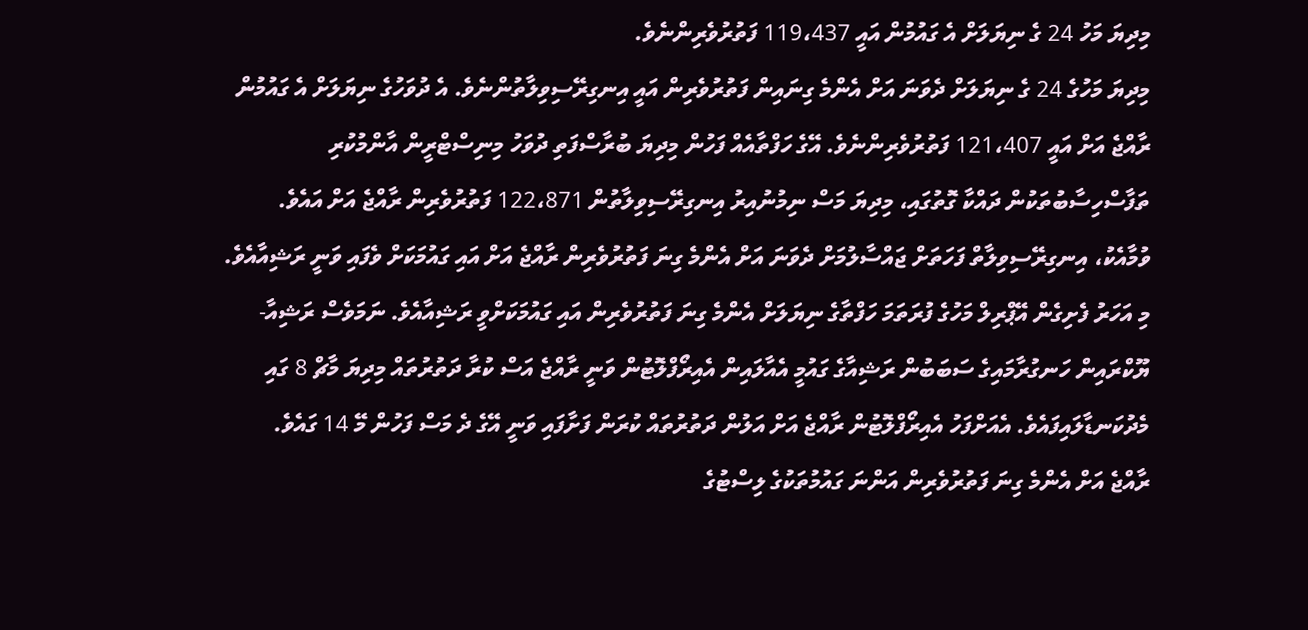މިދިޔަ މަހު 24 ގެ ނިޔަލަށް އެ ގައުމުން އައީ 119،437 ފަތުރުވެރިންނެވެ.
މިދިޔަ މަހުގެ 24 ގެ ނިޔަލަށް ދެވަނަ އަށް އެންމެ ގިނައިން ފަތުރުވެރިން އައީ އިނގިރޭސިވިލާތުންނެވެ. އެ ދުވަހުގެ ނިޔަލަށް އެ ގައުމުން ރާއްޖެ އަށް އައީ 121،407 ފަތުރުވެރިންނެވެ. އޭގެ ހަފްތާއެއް ފަހުން މިދިޔަ ބުރާސްފަތި ދުވަހު މިނިސްޓްރީން އާންމުކުރި ތަފާސްހިސާބުތަކުން ދައްކާ ގޮތުގައި، މިދިޔަ މަސް ނިމުނުއިރު އިނގިރޭސިވިލާތުން 122،871 ފަތުރުވެރިން ރާއްޖެ އަށް އައެވެ.
ވުމާއެކު، އިނގިރޭސިވިލާތް ފަހަތަށް ޖައްސާލުމަށް ދެވަނަ އަށް އެންމެ ގިނަ ފަތުރުވެރިން ރާއްޖެ އަށް އައި ގައުމަކަށް ވެފައި ވަނީ ރަޝިއާއެވެ.
މި އަހަރު ފެށިގެން އޭޕްރިލް މަހުގެ ފުރަތަމަ ހަފްތާގެ ނިޔަލަށް އެންމެ ގިނަ ފަތުރުވެރިން އައި ގައުމަކަށްވީ ރަޝިއާއެވެ. ނަމަވެސް ރަޝިއާ-ޔޫކްރައިން ހަނގުރާމައިގެ ސަބަބުން ރަޝިއާގެ ގައުމީ އެއާލައިން އެއިރޯފްލޮޓުން ވަނީ ރާއްޖެ އަސް ކުރާ ދަތުރުތައް މިދިޔަ މާޗް 8 ގައި މެދުކަނޑާލައިފައެވެ. އެއަށްފަހު އެއިރޯފްލޮޓުން ރާއްޖެ އަށް އަލުން ދަތުރުތައް ކުރަން ފަށާފައި ވަނީ އޭގެ ދެ މަސް ފަހުން މޭ 14 ގައެވެ.
ރާއްޖެ އަށް އެންމެ ގިނަ ފަތުރުވެރިން އަންނަ ގައުމުތަކުގެ ލިސްޓުގެ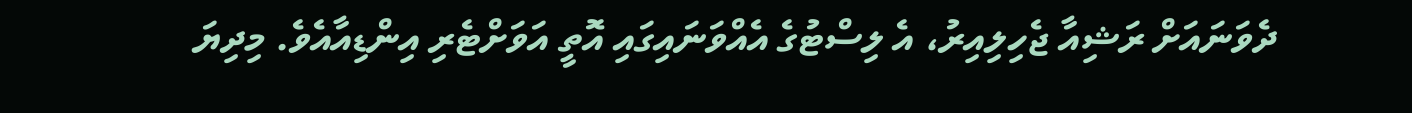ދެވަނައަށް ރަޝިއާ ޖެހިލިއިރު، އެ ލިސްޓުގެ އެއްވަނައިގައި އޮތީ އަވަށްޓެރި އިންޑިއާއެވެ. މިދިޔަ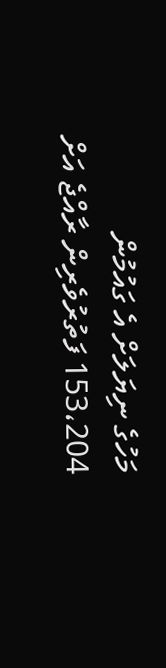މަހުގެ ނިޔަލަށް އެ ގައުމުން 153،204 ފަތުރުވެރިން ރާއްޖެ އަށް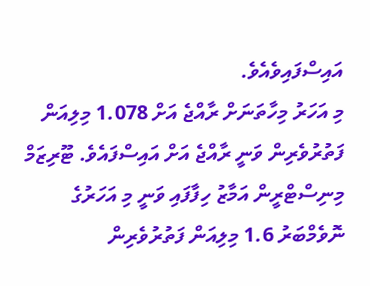އައިސްފައިވެއެވެ.
މި އަހަރު މިހާތަނަށް ރާއްޖެ އަށް 1.078 މިލިއަން ފަތުރުވެރިން ވަނީ ރާއްޖެ އަށް އައިސްފައެވެ. ޓޫރިޒަމް މިނިސްޓްރީން އަމާޒު ހިފާފައި ވަނީ މި އަހަރުގެ ނޮވެމްބަރު 1.6 މިލިއަން ފަތުރުވެރިން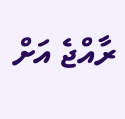ރާއްޖެ އަށް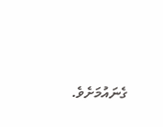ގެނައުމަށެވެ.